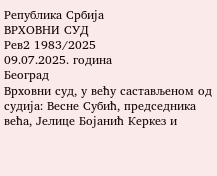Република Србија
ВРХОВНИ СУД
Рев2 1983/2025
09.07.2025. година
Београд
Врховни суд, у већу састављеном од судија: Весне Субић, председника већа, Јелице Бојанић Керкез и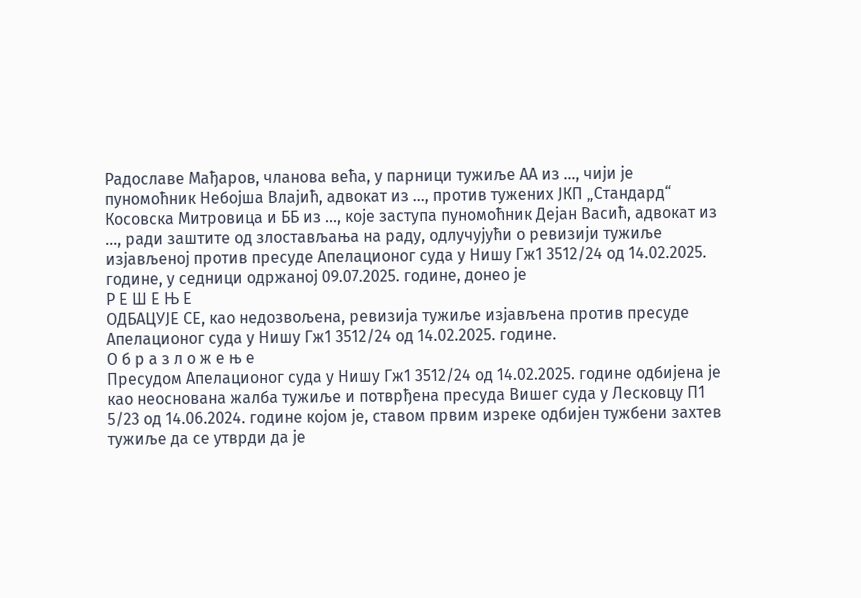Радославе Мађаров, чланова већа, у парници тужиље АА из ..., чији је пуномоћник Небојша Влајић, адвокат из ..., против тужених ЈКП „Стандард“ Косовска Митровица и ББ из ..., које заступа пуномоћник Дејан Васић, адвокат из ..., ради заштите од злостављања на раду, одлучујући о ревизији тужиље изјављеној против пресуде Апелационог суда у Нишу Гж1 3512/24 од 14.02.2025. године, у седници одржаној 09.07.2025. године, донео је
Р Е Ш Е Њ Е
ОДБАЦУЈЕ СЕ, као недозвољена, ревизија тужиље изјављена против пресуде Апелационог суда у Нишу Гж1 3512/24 од 14.02.2025. године.
О б р а з л о ж е њ е
Пресудом Апелационог суда у Нишу Гж1 3512/24 од 14.02.2025. године одбијена је као неоснована жалба тужиље и потврђена пресуда Вишег суда у Лесковцу П1 5/23 од 14.06.2024. године којом је, ставом првим изреке одбијен тужбени захтев тужиље да се утврди да је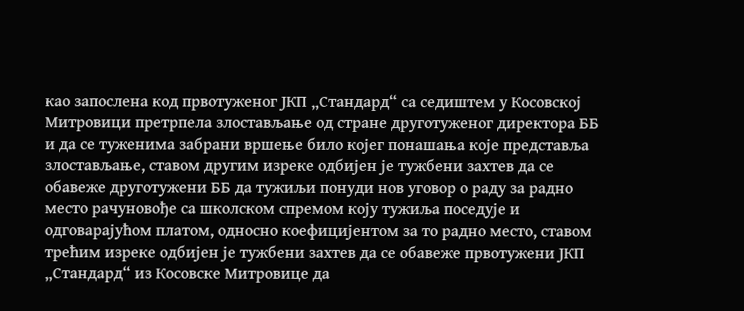као запослена код првотуженог ЈКП „Стандард“ са седиштем у Косовској Митровици претрпела злостављање од стране друготуженог директора ББ и да се туженима забрани вршење било којег понашања које представља злостављање, ставом другим изреке одбијен је тужбени захтев да се обавеже друготужени ББ да тужиљи понуди нов уговор о раду за радно место рачуновође са школском спремом коју тужиља поседује и одговарајућом платом, односно коефицијентом за то радно место, ставом трећим изреке одбијен је тужбени захтев да се обавеже првотужени ЈКП „Стандард“ из Косовске Митровице да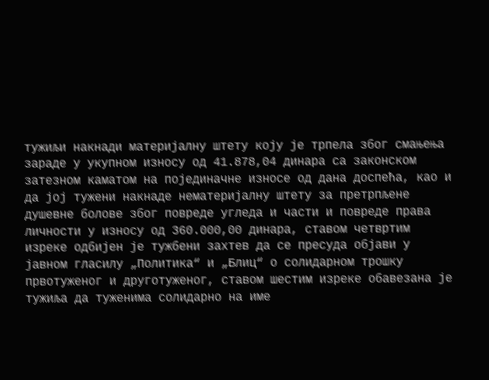тужиљи накнади материјалну штету коју је трпела због смањења зараде у укупном износу од 41.878,04 динара са законском затезном каматом на појединачне износе од дана доспећа, као и да јој тужени накнаде нематеријалну штету за претрпљене душевне болове због повреде угледа и части и повреде права личности у износу од 360.000,00 динара, ставом четвртим изреке одбијен је тужбени захтев да се пресуда објави у јавном гласилу „Политика“ и „Блиц“ о солидарном трошку првотуженог и друготуженог, ставом шестим изреке обавезана је тужиља да туженима солидарно на име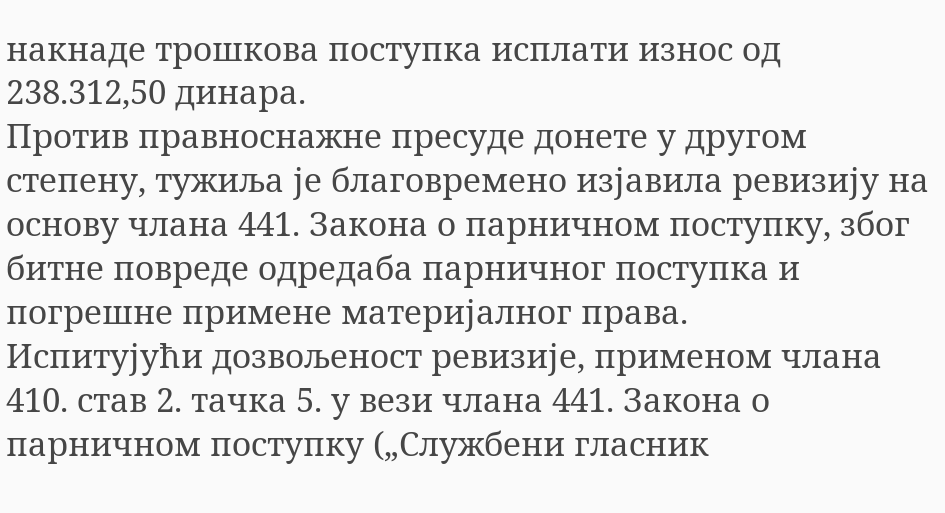накнаде трошкова поступка исплати износ од 238.312,50 динара.
Против правноснажне пресуде донете у другом степену, тужиља је благовремено изјавила ревизију на основу члана 441. Закона о парничном поступку, због битне повреде одредаба парничног поступка и погрешне примене материјалног права.
Испитујући дозвољеност ревизије, применом члана 410. став 2. тачка 5. у вези члана 441. Закона о парничном поступку („Службени гласник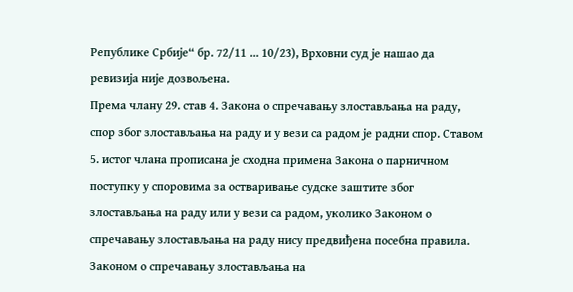Републике Србије“ бр. 72/11 ... 10/23), Врховни суд је нашао да ревизија није дозвољена.
Према члану 29. став 4. Закона о спречавању злостављања на раду, спор због злостављања на раду и у вези са радом је радни спор. Ставом 5. истог члана прописана је сходна примена Закона о парничном поступку у споровима за остваривање судске заштите због злостављања на раду или у вези са радом, уколико Законом о спречавању злостављања на раду нису предвиђена посебна правила. Законом о спречавању злостављања на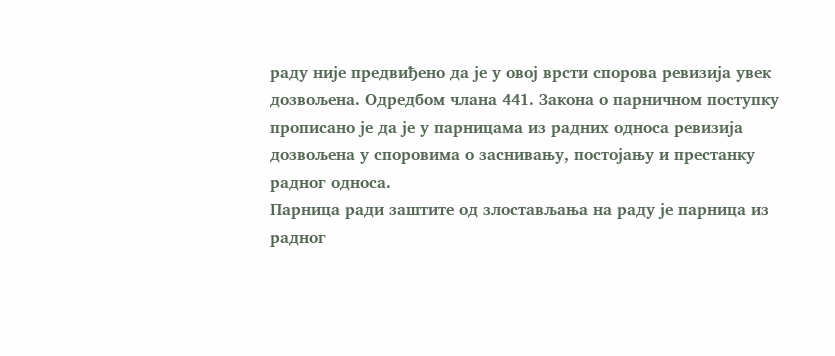раду није предвиђено да је у овој врсти спорова ревизија увек дозвољена. Одредбом члана 441. Закона о парничном поступку прописано је да је у парницама из радних односа ревизија дозвољена у споровима о заснивању, постојању и престанку радног односа.
Парница ради заштите од злостављања на раду је парница из радног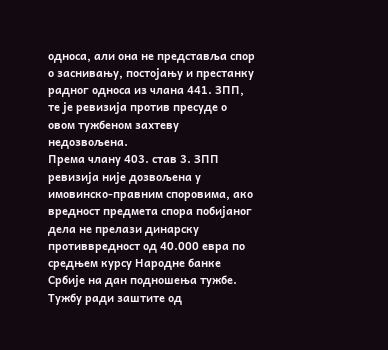односа, али она не представља спор о заснивању, постојању и престанку радног односа из члана 441. ЗПП, те је ревизија против пресуде о овом тужбеном захтеву недозвољена.
Према члану 403. став 3. ЗПП ревизија није дозвољена у имовинско-правним споровима, ако вредност предмета спора побијаног дела не прелази динарску противвредност од 40.000 евра по средњем курсу Народне банке Србије на дан подношења тужбе.
Тужбу ради заштите од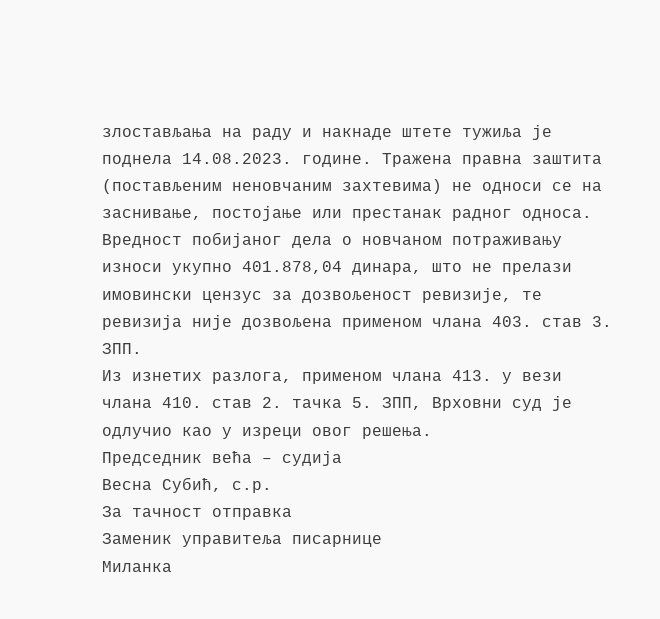злостављања на раду и накнаде штете тужиља је поднела 14.08.2023. године. Тражена правна заштита (постављеним неновчаним захтевима) не односи се на заснивање, постојање или престанак радног односа. Вредност побијаног дела о новчаном потраживању износи укупно 401.878,04 динара, што не прелази имовински цензус за дозвољеност ревизије, те ревизија није дозвољена применом члана 403. став 3. ЗПП.
Из изнетих разлога, применом члана 413. у вези члана 410. став 2. тачка 5. ЗПП, Врховни суд је одлучио као у изреци овог решења.
Председник већа – судија
Весна Субић, с.р.
За тачност отправка
Заменик управитеља писарнице
Миланка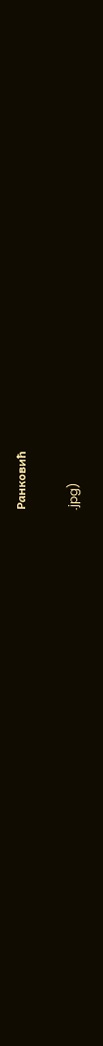Ранковић

.jpg)